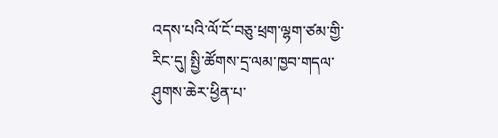འདས་པའི་ལོ་ངོ་བཅུ་ཕྲག་ལྷག་ཙམ་གྱི་རིང་དུ། སྤྱི་ཚོགས་དྲ་ལམ་ཁྱབ་གདལ་ཤུགས་ཆེར་ཕྱིན་པ་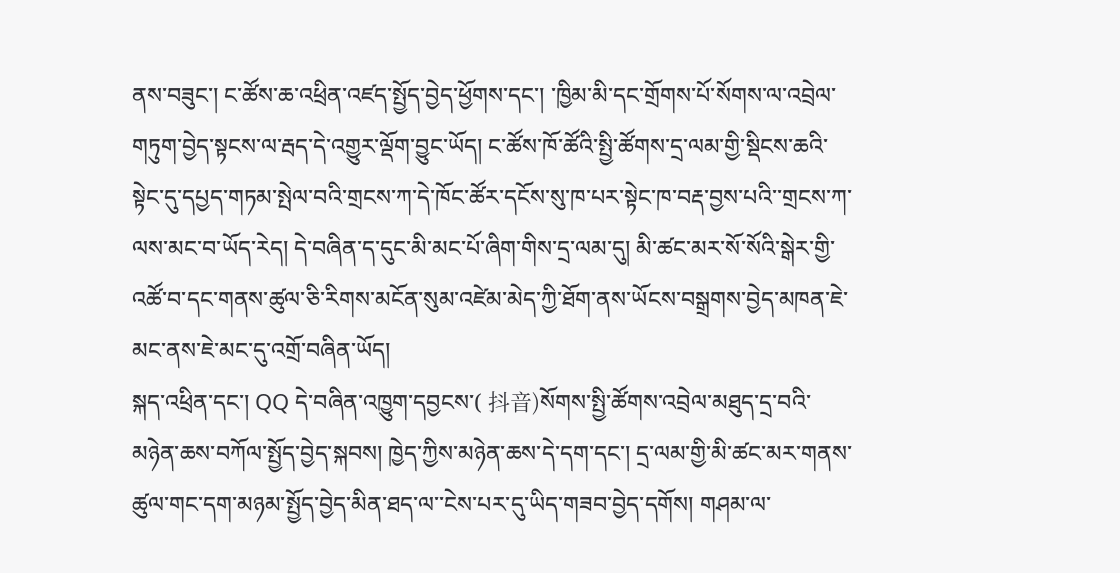ནས་བཟུང་། ང་ཚོས་ཆ་འཕྲིན་འཛད་སྤྱོད་བྱེད་ཕྱོགས་དང་། ་ཁྱིམ་མི་དང་གྲོགས་པོ་སོགས་ལ་འབྲེལ་གཏུག་བྱེད་སྟངས་ལ་རྦད་དེ་འགྱུར་ལྡོག་བྱུང་ཡོད། ང་ཚོས་ཁོ་ཚོའི་སྤྱི་ཚོགས་དྲ་ལམ་གྱི་སྡིངས་ཆའི་སྟེང་དུ་དཔྱད་གཏམ་སྤེལ་བའི་གྲངས་ཀ་དེ་ཁོང་ཚོར་དངོས་སུ་ཁ་པར་སྟེང་ཁ་བརྡ་བྱས་པའི་་གྲངས་ཀ་ལས་མང་བ་ཡོད་རེད། དེ་བཞིན་ད་དུང་མི་མང་པོ་ཞིག་གིས་དྲ་ལམ་དུ། མི་ཚང་མར་སོ་སོའི་སྒེར་གྱི་འཚོ་བ་དང་གནས་ཚུལ་ཅི་རིགས་མངོན་སུམ་འཛེམ་མེད་ཀྱི་ཐོག་ནས་ཡོངས་བསྒྲགས་བྱེད་མཁན་ཇེ་མང་ནས་ཇེ་མང་དུ་འགྲོ་བཞིན་ཡོད།
སྐད་འཕྲིན་དང་། QQ དེ་བཞིན་འཁྱུག་དབྱངས་( 抖音)སོགས་སྤྱི་ཚོགས་འབྲེལ་མཐུད་དྲ་བའི་མཉེན་ཆས་བཀོལ་སྤྱོད་བྱེད་སྐབས། ཁྱེད་ཀྱིས་མཉེན་ཆས་དེ་དག་དང་། དྲ་ལམ་གྱི་མི་ཚང་མར་གནས་ཚུལ་གང་དག་མཉམ་སྤྱོད་བྱེད་མིན་ཐད་ལ་་ངེས་པར་དུ་ཡིད་གཟབ་བྱེད་དགོས། གཤམ་ལ་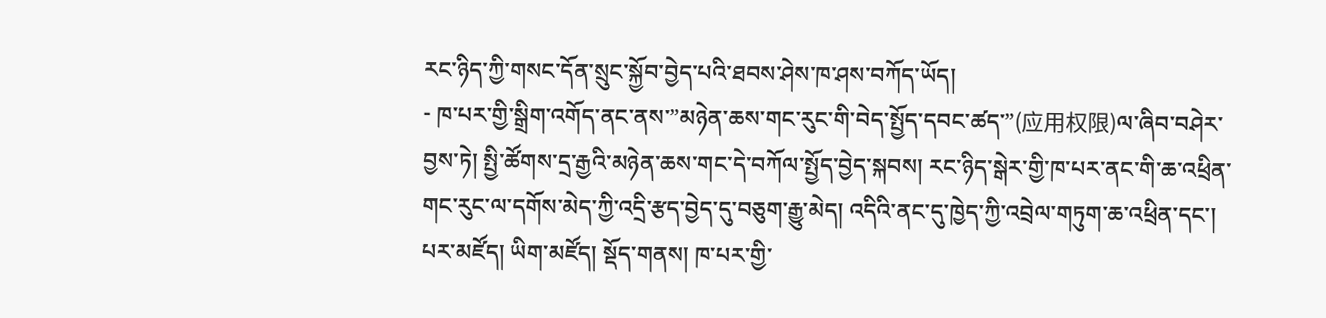རང་ཉིད་ཀྱི་གསང་དོན་སྲུང་སྐྱོབ་བྱེད་པའི་ཐབས་ཤེས་ཁ་ཤས་བཀོད་ཡོད།
- ཁ་པར་གྱི་སྒྲིག་འགོད་ནང་ནས་”མཉེན་ཆས་གང་རུང་གི་བེད་སྤྱོད་དབང་ཚད་”(应用权限)ལ་ཞིབ་བཤེར་བྱས་ཏེ། སྤྱི་ཚོགས་དྲ་རྒྱའི་མཉེན་ཆས་གང་དེ་བཀོལ་སྤྱོད་བྱེད་སྐབས། རང་ཉིད་སྒེར་གྱི་ཁ་པར་ནང་གི་ཆ་འཕྲིན་གང་རུང་ལ་དགོས་མེད་ཀྱི་འདྲི་རྩད་བྱེད་དུ་བཅུག་རྒྱུ་མེད། འདིའི་ནང་དུ་ཁྱེད་ཀྱི་འབྲེལ་གཏུག་ཆ་འཕྲིན་དང་། པར་མཛོད། ཡིག་མཛོད། སྡོད་གནས། ཁ་པར་གྱི་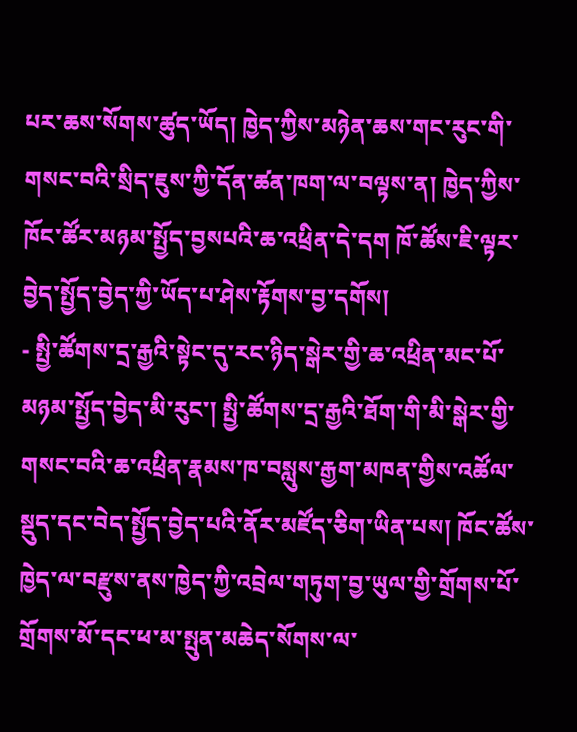པར་ཆས་སོགས་ཚུད་ཡོད། ཁྱེད་ཀྱིས་མཉེན་ཆས་གང་རུང་གི་གསང་བའི་སྲིད་ཇུས་ཀྱི་དོན་ཚན་ཁག་ལ་བལྟས་ན། ཁྱེད་ཀྱིས་ཁོང་ཚོར་མཉམ་སྤྱོད་བྱསཔའི་ཆ་འཕྲིན་དེ་དག ཁོ་ཚོས་ཇི་ལྟར་བྱེད་སྤྱོད་བྱེད་ཀྱི་ཡོད་པ་ཤེས་རྟོགས་བྱ་དགོས།
- སྤྱི་ཚོགས་དྲ་རྒྱའི་སྟེང་དུ་རང་ཉིད་སྒེར་གྱི་ཆ་འཕྲིན་མང་པོ་མཉམ་སྤྱོད་བྱེད་མི་རུང་། སྤྱི་ཚོགས་དྲ་རྒྱའི་ཐོག་གི་མི་སྒེར་གྱི་གསང་བའི་ཆ་འཕྲིན་རྣམས་ཁ་བསླུས་རྒྱག་མཁན་གྱིས་འཚོལ་སྡུད་དང་བེད་སྤྱོད་བྱེད་པའི་ནོར་མཛོད་ཅིག་ཡིན་པས། ཁོང་ཚོས་ཁྱེད་ལ་བརྫུས་ནས་ཁྱེད་ཀྱི་འབྲེལ་གཏུག་བྱ་ཡུལ་གྱི་གྲོགས་པོ་གྲོགས་མོ་དང་ཕ་མ་སྤུན་མཆེད་སོགས་ལ་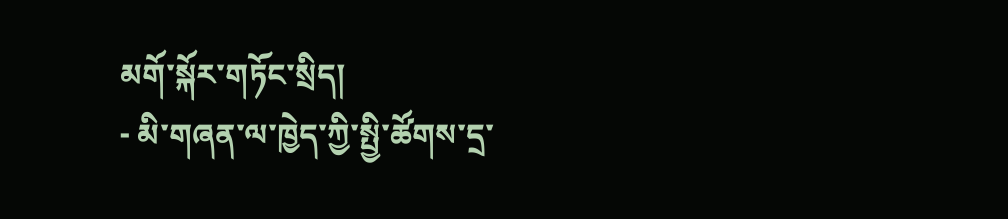མགོ་སྐོར་གཏོང་སྲིད།
- མི་གཞན་ལ་ཁྱེད་ཀྱི་སྤྱི་ཚོགས་དྲ་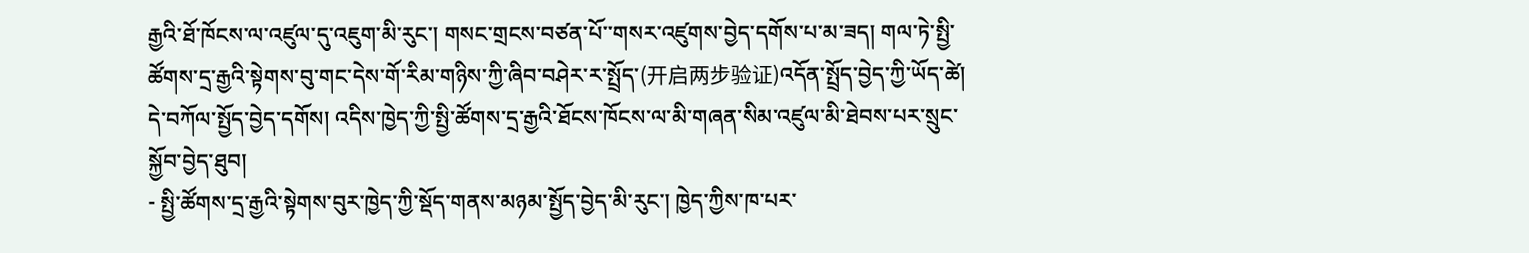རྒྱའི་ཐོ་ཁོངས་ལ་འཛུལ་དུ་འཇུག་མི་རུང་། གསང་གྲངས་བཙན་པོ་་གསར་འཛུགས་བྱེད་དགོས་པ་མ་ཟད། གལ་ཏེ་སྤྱི་ཚོགས་དྲ་རྒྱའི་སྟེགས་བུ་གང་དེས་གོ་རིམ་གཉིས་ཀྱི་ཞིབ་བཤེར་ར་སྤྲོད་(开启两步验证)འདོན་སྤྲོད་བྱེད་ཀྱི་ཡོད་ཚེ། དེ་བཀོལ་སྤྱོད་བྱེད་དགོས། འདིས་ཁྱེད་ཀྱི་སྤྱི་ཚོགས་དྲ་རྒྱའི་ཐོངས་ཁོངས་ལ་མི་གཞན་སིམ་འཛུལ་མི་ཐེབས་པར་སྲུང་སྐྱོབ་བྱེད་ཐུབ།
- སྤྱི་ཚོགས་དྲ་རྒྱའི་སྟེགས་བུར་ཁྱེད་ཀྱི་སྡོད་གནས་མཉམ་སྤྱོད་བྱེད་མི་རུང་། ཁྱེད་ཀྱིས་ཁ་པར་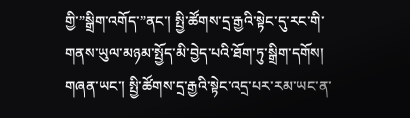གྱི་”སྒྲིག་འགོད་”ནང་། སྤྱི་ཚོགས་དྲ་རྒྱའི་སྟེང་དུ་རང་གི་གནས་ཡུལ་མཉམ་སྤྱོད་མི་བྱེད་པའི་ཐོག་ཏུ་སྒྲིག་དགོས། གཞན་ཡང་། སྤྱི་ཚོགས་དྲ་རྒྱའི་སྟེང་འདྲ་པར་རམ་ཡང་ན་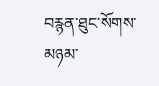བརྙན་ཐུང་སོགས་མཉམ་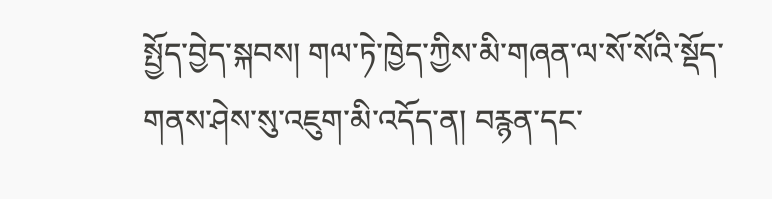སྤྱོད་བྱེད་སྐབས། གལ་ཏེ་ཁྱེད་ཀྱིས་མི་གཞན་ལ་སོ་སོའི་སྡོད་གནས་ཤེས་སུ་འཇུག་མི་འདོད་ན། བརྙན་དང་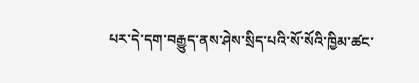པར་དེ་དག་བརྒྱུད་ནས་ཤེས་སྲིད་པའི་སོ་སོའི་ཁྱིམ་ཚང་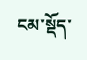ངམ་སྡོད་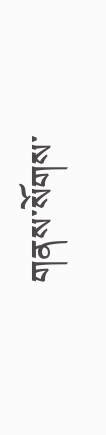གནས་སོགས་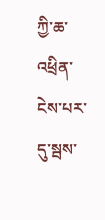ཀྱི་ཆ་འཕྲིན་ངེས་པར་དུ་སྦས་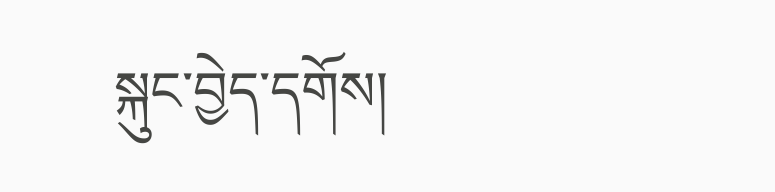སྐུང་བྱེད་དགོས།